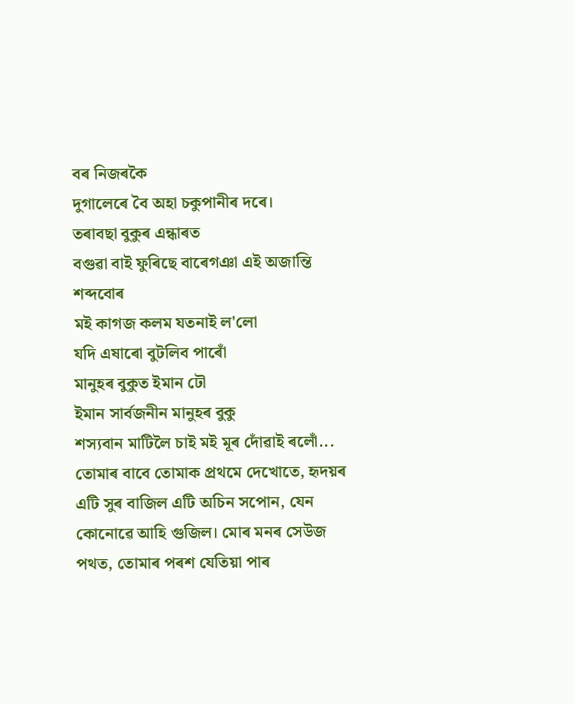বৰ নিজৰকৈ
দুগালেৰে বৈ অহা চকুপানীৰ দৰে।
তৰাবছা বুকুৰ এন্ধাৰত
বগুৱা বাই ফুৰিছে বাৰেগঞা এই অজান্তি শব্দবোৰ
মই কাগজ কলম যতনাই ল'লো
যদি এষাৰো বুটলিব পাৰোঁ
মানুহৰ বুকুত ইমান ঢৌ
ইমান সাৰ্বজনীন মানুহৰ বুকু
শস্যবান মাটিলৈ চাই মই মূৰ দোঁৱাই ৰলোঁ...
তোমাৰ বাবে তোমাক প্ৰথমে দেখোতে, হৃদয়ৰ এটি সুৰ বাজিল এটি অচিন সপোন, যেন কোনোৱে আহি গুজিল। মোৰ মনৰ সেউজ পথত, তোমাৰ পৰশ যেতিয়া পাৰ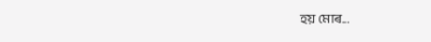হয় মোৰ...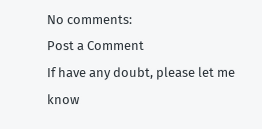No comments:
Post a Comment
If have any doubt, please let me know